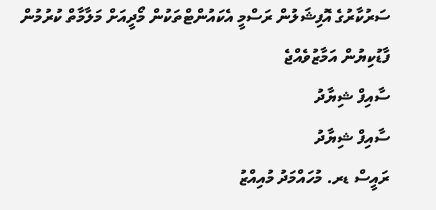ސަރުކާރުގެ އޮފިޝަލުން ރަސްމީ އެކައުންޓްތަކުން މޯދީއަށް މަލާމާތް ކުރުމުން ފާޑުކިޔުން އަމާޒުވެއްޖެ
ސާއިފް ޝިޔާދު
ސާއިފް ޝިޔާދު
ރައީސް ޑރ. މުހައްމަދު މުއިއްޒު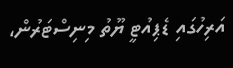އަރިހުގައި ޑެޕިއުޓީ ޔޫތު މިނިސްޓަރުން،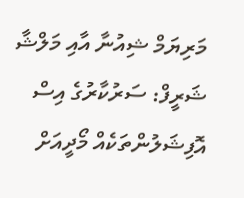މަރިޔަމް ޝިއުނާ އާއި މަލްޝާ ޝަރީފް: ސަރުކާރުގެ އިސް އޮފިޝަލުންތަކެއް މޯދީއަށް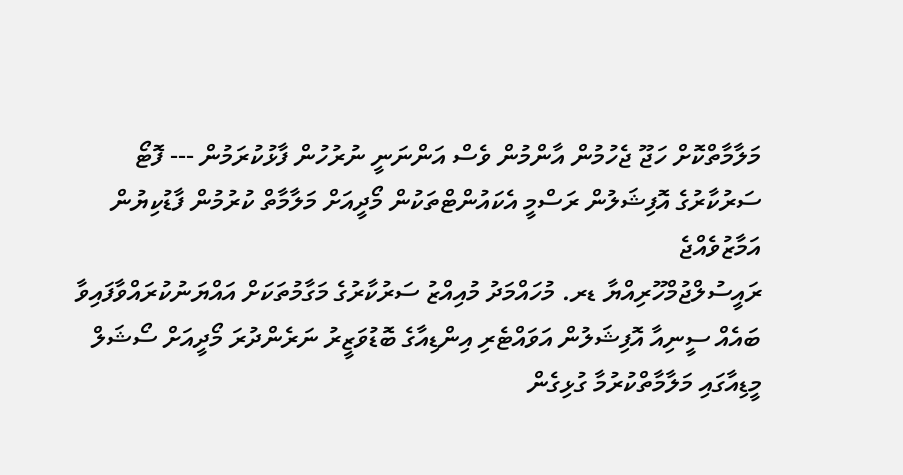މަލާމާތްކޮށް ހަޖޫ ޖެހުމުން އާންމުން ވެސް އަންނަނީ ނުރުހުން ފާޅުކުރަމުން --- ފޮޓޯ
ސަރުކާރުގެ އޮފިޝަލުން ރަސްމީ އެކައުންޓްތަކުން މޯދީއަށް މަލާމާތް ކުރުމުން ފާޑުކިޔުން އަމާޒުވެއްޖެ
ރައީސުލްޖުމްހޫރިއްޔާ ޑރ. މުހައްމަދު މުއިއްޒު ސަރުކާރުގެ މަގާމުތަކަށް އައްޔަނުކުރައްވާފައިވާ ބައެއް ސީނިއާ އޮފިޝަލުން އަވައްޓެރި އިންޑިއާގެ ބޮޑުވަޒީރު ނަރެންދުރަ މޯދީއަށް ސޯޝަލް މީޑިއާގައި މަލާމާތްކުރުމާ ގުޅިގެން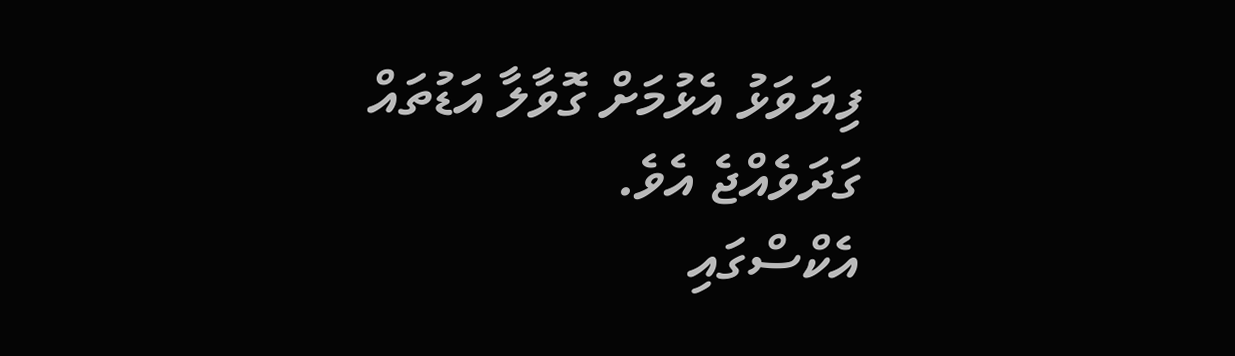ފިޔަވަޅު އެޅުމަށް ގޮވާލާ އަޑުތައް ގަދަވެއްޖެ އެވެ.
އެކްސްގައި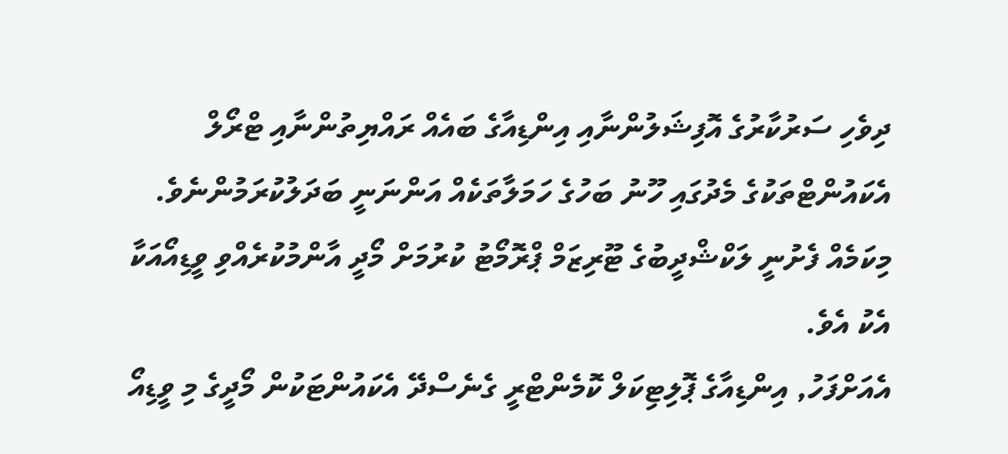ދިވެހި ސަރުކާރުގެ އޮފިޝަލުންނާއި އިންޑިއާގެ ބައެއް ރައްޔިތުންނާއި ޓްރޯލް އެކައުންޓްތަކުގެ މެދުގައި ހޫނު ބަހުގެ ހަމަލާތަކެއް އަންނަނީ ބަދަލުކުރަމުންނެވެ. މިކަމެއް ފެށުނީ ލަކްޝްދީބުގެ ޓޫރިޒަމް ޕްރޮމޯޓު ކުރުމަށް މޯދީ އާންމުކުރެއްވި ވީޑިއޯއަކާ އެކު އެވެ.
އެއަށްފަހު, އިންޑިއާގެ ޕޮލިޓިކަލް ކޮމެންޓްރީ ގެނެސްދޭ އެކައުންޓަކުން މޯދީގެ މި ވީޑިއޯ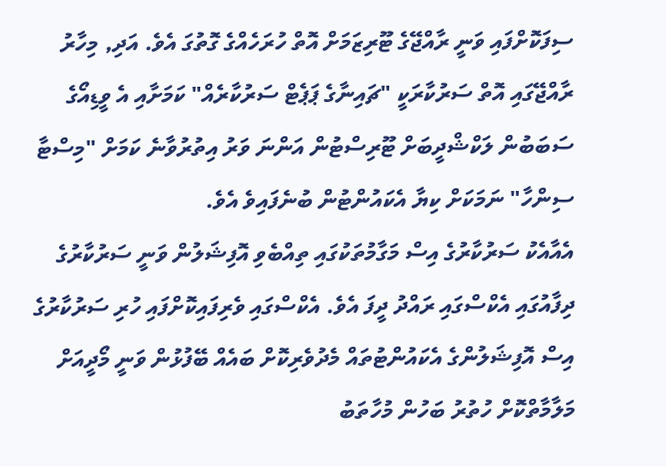ސިފަކޮށްފައި ވަނީ ރާއްޖޭގެ ޓޫރިޒަމަށް އޮތް ހުރަހެއްގެ ގޮތުގަ އެވެ. އަދި, މިހާރު ރާއްޖޭގައި އޮތް ސަރުކާރަކީ "ޗައިނާގެ ޕަޕެޓް ސަރުކާރެއް" ކަމަށާއި އެ ވީޑިއޯގެ ސަބަބުން ލަކްޝްދީބަށް ޓޫރިސްޓުން އަންނަ ވަރު އިތުރުވާނެ ކަމަށް "މިސްޓާ ސިންހާ" ނަމަކަށް ކިޔާ އެކައުންޓުން ބުނެފައިވެ އެވެ.
އެއާއެކު ސަރުކާރުގެ އިސް މަގާމުތަކުގައި ތިއްބެވި އޮފިޝަލުން ވަނީ ސަރުކާރުގެ ދިފާއުގައި އެކްސްގައި ރައްދު ދީފަ އެވެ. އެކްސްގައި ވެރިފައިކޮށްފައި ހުރި ސަރުކާރުގެ އިސް އޮފިޝަލުންގެ އެކައުންޓުތައް މެދުވެރިކޮށް ބައެއް ބޭފުޅުން ވަނީ މޯދީއަށް މަލާމާތްކޮށް ހުތުރު ބަހުން މުހާތަބު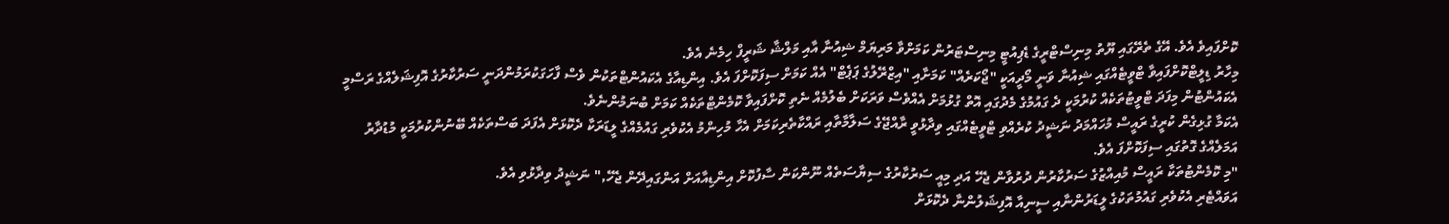ކޮށްފައިވެ އެވެ. އޭގެ ތެރޭގައި ޔޫތު މިނިސްޓްރީގެ ޑެޕިއުޓީ މިނިސްޓަރުން ކަމަށްވާ މަރިޔަމް ޝިއުނާ އާއި މަލްޝާ ޝަރީފް ހިމެނެ އެވެ.
މިހާރު ޑިލީޓްކޮށްފައިވާ ޓްވީޓެއްގައި ޝިއުނާ ވަނީ މޯދީއަކީ "ޖޯކަރެއް" ކަމަށާއި "އިޒްރޭލުގެ ޕަޕެޓް" އެއް ކަމަށް ސިފަކޮށްފަ އެވެ. އިންޑިއާގެ އެކައުންޓްތަކުން ވެސް ފާހަގަކުރަމުންދަނީ ސަރުކާރުގެ އޮފިޝަލެއްގެ ރަސްމީ އެކައުންޓުން މިފަދަ ޓްވީޓުތަކެއް ކުރުމަކީ ދެ ގައުމުގެ މެދުގައި އޮތް ގުޅުމަށް އެއްވެސް ވަރަކަށް ބެލުމެއް ނެތި ކޮށްފައިވާ ކޮމެންޓްތަކެއް ކަމަށް ބުނަމުންނެވެ.
އެކަމާ ގުޅިގެން ކުރީގެ ރައީސް މުހައްމަދު ނަޝީދު ކުރެއްވި ޓްވީޓެއްގައި ވިދާޅުވީ ރާއްޖޭގެ ސަލާމާތާއި ރައްކާތެރިކަމަށް އެހާ މުހިންމު އެކުވެރި ގައުމެއްގެ ލީޑަރަކާ ދެކޮޅަށް އެފަދަ ބަސްތަކެއް ބޭނުންކުރުމަކީ މުޑުދާރު އަމަލެއްގެ ގޮތުގައި ސިފަކޮށްފަ އެވެ.
"މި ކޮމެންޓުތަކާ ރައީސް މުއިއްޒުގެ ސަރުކާރުން ދުރުވާން ޖެހޭ އަދި މިއީ ސަރުކާރުގެ ސިޔާސަތެއް ނޫންކަން ސާފުކޮށް އިންޑިއާއަށް އަންގައިދޭން ޖެހޭ," ނަޝީދު ވިދާޅުވި އެވެ.
އަވައްޓެރި އެކުވެރި ގައުމުތަކުގެ ލީޑަރުންނާއި ސީނިއާ އޮފިޝަލުންނާ ދެކޮޅަށް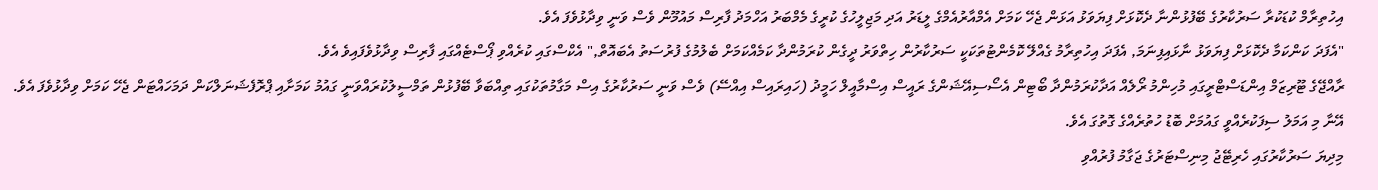އިހުތިރާމް ކުޑަކުރާ ސަރުކާރުގެ ބޭފުޅުންނާ ދެކޮޅަށް ފިޔަވަޅު އަޅަން ޖެހޭ ކަމަށް އެމްއާރުއެމްގެ ލީޑަރު އަދި މަޖިލީހުގެ ކުރީގެ މެމްބަރު އަހްމަދު ފާރިސް މައުމޫން ވެސް ވަނީ ވިދާޅުވެފަ އެވެ.
"އެފަދަ ކަންކަމާ ދެކޮޅަށް ފިޔަވަޅު ނާޅައިފިނަމަ, އެފަދަ އިހުތިރާމު ގެއްލޭ ކޮމެންޓުތަކަކީ ސަރުކާރުން ހިތްވަރު ދީގެން ކުރަމުންދާ ކަމެއްކަމަށް ބެލުމުގެ ފުރުސަތު އެބައޮތް," އެކްސްގައި ކުރެއްވި ޕޯސްޓެއްގައި ފާރިސް ވިދާޅުވެފައިވެ އެވެ.
ރާއްޖޭގެ ޓޫރިޒަމް އިންޑަސްޓްރީގައި މުހިންމު ރޯލެއް އަދާކުރަމުންދާ ބޯޓިން އެސޯސިއޭޝަންގެ ރައީސް އިސްމާއީލް ހަމީދު (ހައިރައިސް އިއްސޭ) ވެސް ވަނީ ސަރުކާރުގެ އިސް މަގާމުތަކުގައި ތިއްބަވާ ބޭފުޅުން ތަމްސީލުކުރައްވަނީ ގައުމު ކަމަށާއި ޕްރޮފެޝަނަލްކަން ދަމަހައްޓަން ޖެހޭ ކަމަށް ވިދާޅުވެފަ އެވެ. އޭނާ މި އަމަލު ސިފަކުރެއްވީ ގައުމަށް ބޮޑު ހުތުރެއްގެ ގޮތުގަ އެވެ.
މިދިޔަ ސަރުކާރުގައި ހެރިޓޭޖު މިނިސްޓަރުގެ ޖަގާމު ފުރުއްވި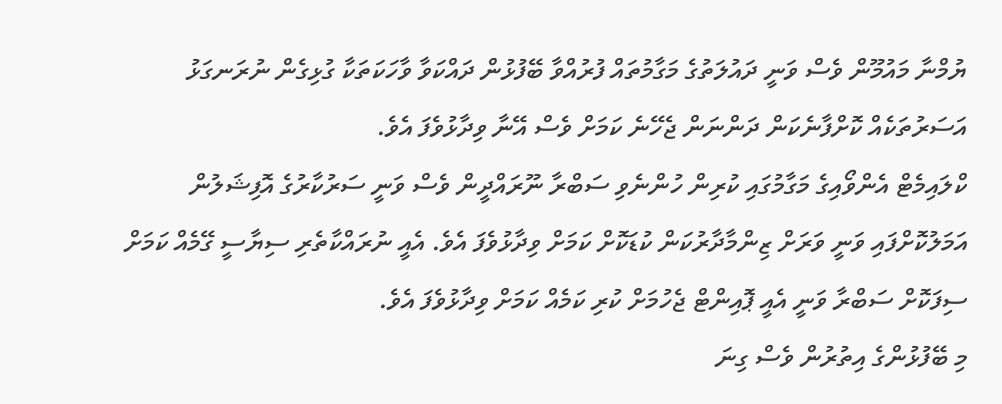ޔުމްނާ މައުމޫން ވެސް ވަނީ ދައުލަތުގެ މަގާމުތައް ފުރުއްވާ ބޭފުޅުން ދައްކަވާ ވާހަކަތަކާ ގުޅިގެން ނުރަނގަޅު އަސަރުތަކެއް ކޮށްފާނެކަން ދަންނަން ޖެހޭނެ ކަމަށް ވެސް އޭނާ ވިދާޅުވެފަ އެވެ.
ކްލައިމެޓް އެންވޯއިގެ މަގާމުގައި ކުރިން ހުންނެވި ސަބްރާ ނޫރައްދީން ވެސް ވަނީ ސަރުކާރުގެ އޮފިޝަލުން އަމަލުކޮށްފައި ވަނީ ވަރަށް ޒިންމާދާރުކަން ކުޑަކޮށް ކަމަށް ވިދާޅުވެފަ އެވެ. އެއީ ނުރައްކާތެރި ސިޔާސީ ގޭމެއް ކަމަށް ސިފަކޮށް ސަބްރާ ވަނީ އެއީ ޕޮއިންޓް ޖެހުމަށް ކުރި ކަމެއް ކަމަށް ވިދާޅުވެފަ އެވެ.
މި ބޭފުޅުންގެ އިތުރުން ވެސް ގިނަ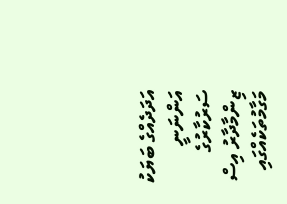އަދަދެއްގެ ބަޔަކު އަންނަނީ ސަރުކާރުގެ ޒިންމާދާރު އިސް މަގާމުތަކެއްގައި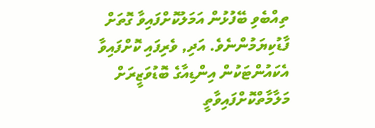ތިއްބެވި ބޭފުޅުން އަމަލުކޮށްފައިވާ ގޮތަށް ފާޑުކިޔަމުންނެވެ. އަދި, ވެރިފައި ކޮށްފައިވާ އެކައުންޓަކުން އިންޑިއާގެ ބޮޑުވަޒީރަށް މަލާމާތްކޮށްފައިވާތީ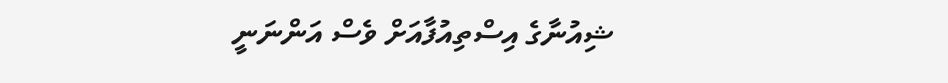ޝިއުނާގެ އިސްތިއުފާއަށް ވެސް އަންނަނީ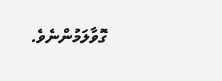ގޮވާލަމުންނެވެ.